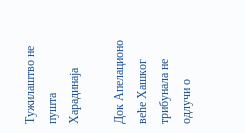Тужилаштво не пушта Харадинаја

Док Апелационо веће Хашког трибунала не одлучи о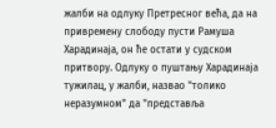жалби на одлуку Претресног већа, да на привремену слободу пусти Рамуша Харадинаја, он ће остати у судском притвору. Одлуку о пуштању Харадинаја тужилац, у жалби, назвао "толико неразумном" да "представља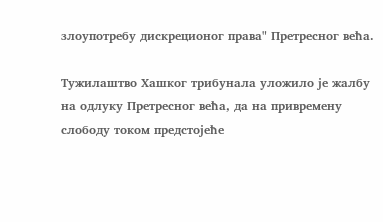злоупотребу дискреционог права" Претресног већа.

Тужилаштво Хашког трибунала уложило је жалбу на одлуку Претресног већа, да на привремену слободу током предстојеће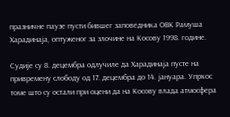празничне паузе пусти бившег заповедника ОВК Рамуша Харадинаја, оптуженог за злочине на Косову 1998. године.

Судије су 8. децембра одлучиле да Харадинаја пусте на привремену слободу од 17. децембра до 14. јануара. Упркос томе што су остали при оцени да на Косову влада атмосфера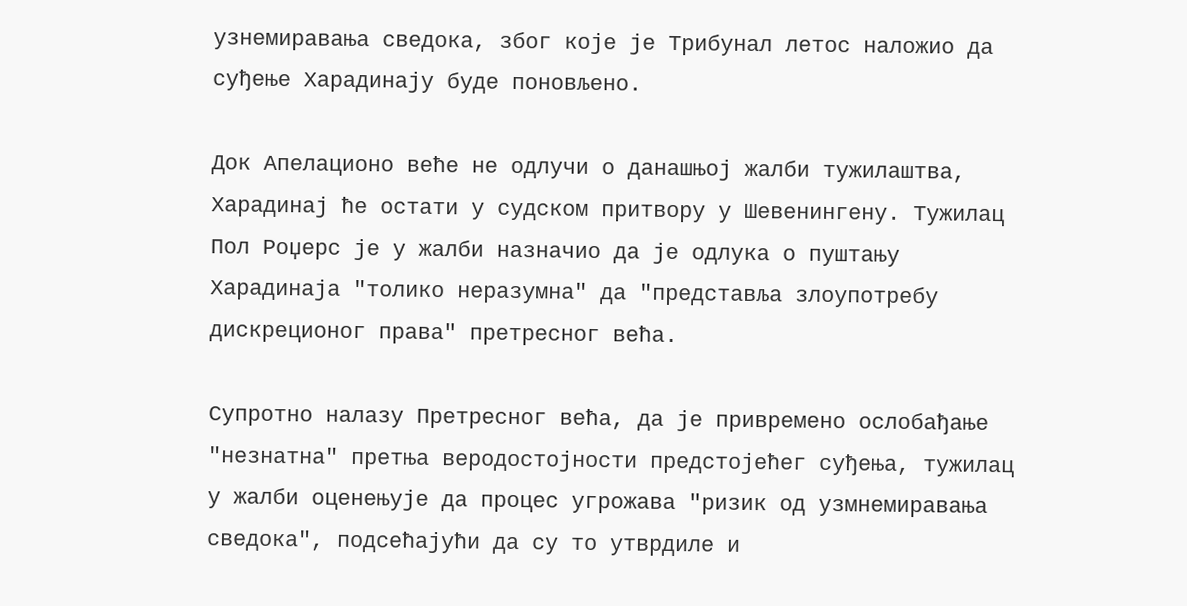узнемиравања сведока, због које је Трибунал летос наложио да суђење Харадинају буде поновљено.

Док Апелационо веће не одлучи о данашњој жалби тужилаштва, Харадинај ће остати у судском притвору у Шевенингену. Тужилац Пол Роџерс је у жалби назначио да је одлука о пуштању Харадинаја "толико неразумна" да "представља злоупотребу дискреционог права" претресног већа.

Супротно налазу Претресног већа, да је привремено ослобађање "незнатна" претња веродостојности предстојећег суђења, тужилац у жалби оценењује да процес угрожава "ризик од узмнемиравања сведока", подсећајући да су то утврдиле и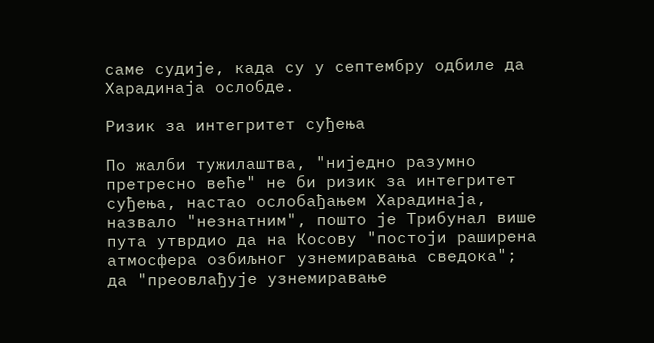саме судије, када су у септембру одбиле да Харадинаја ослобде.

Ризик за интегритет суђења

По жалби тужилаштва, "ниједно разумно претресно веће" не би ризик за интегритет суђења, настао ослобађањем Харадинаја, назвало "незнатним", пошто је Трибунал више пута утврдио да на Косову "постоји раширена атмосфера озбиљног узнемиравања сведока"; да "преовлађује узнемиравање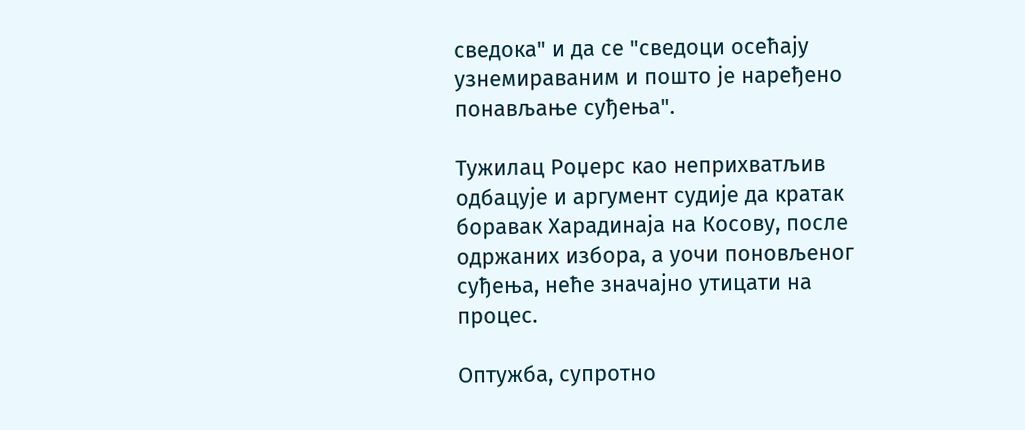сведока" и да се "сведоци осећају узнемираваним и пошто је наређено понављање суђења".

Тужилац Роџерс као неприхватљив одбацује и аргумент судије да кратак боравак Харадинаја на Косову, после одржаних избора, а уочи поновљеног суђења, неће значајно утицати на процес.

Оптужба, супротно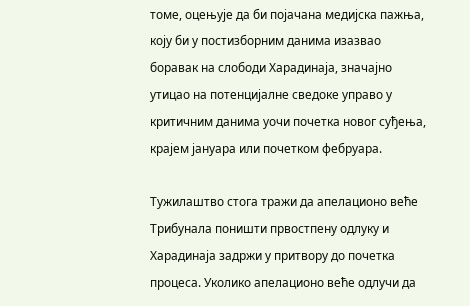томе, оцењује да би појачана медијска пажња, коју би у постизборним данима изазвао боравак на слободи Харадинаја, значајно утицао на потенцијалне сведоке управо у критичним данима уочи почетка новог суђења, крајем јануара или почетком фебруара.

Тужилаштво стога тражи да апелационо веће Трибунала поништи првостпену одлуку и Харадинаја задржи у притвору до почетка процеса. Уколико апелационо веће одлучи да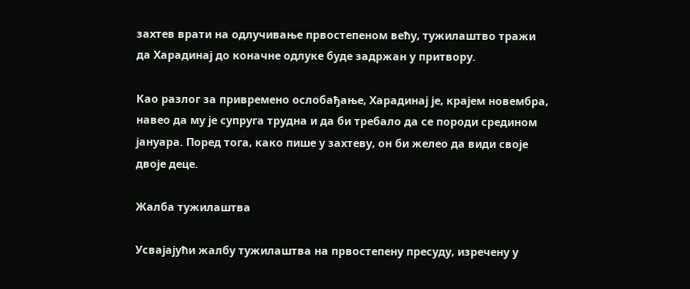захтев врати на одлучивање првостепеном већу, тужилаштво тражи да Харадинај до коначне одлуке буде задржан у притвору.

Као разлог за привремено ослобађање, Харадинај је, крајем новембра, навео да му је супруга трудна и да би требало да се породи средином јануара. Поред тога, како пише у захтеву, он би желео да види своје двоје деце.

Жалба тужилаштва

Усвајајући жалбу тужилаштва на првостепену пресуду, изречену у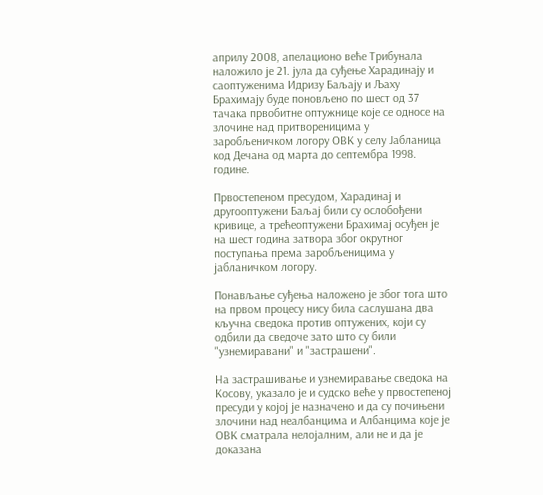априлу 2008, апелационо веће Трибунала наложило је 21. јула да суђење Харадинају и саоптуженима Идризу Баљају и Љаху Брахимају буде поновљено по шест од 37 тачака првобитне оптужнице које се односе на злочине над притвореницима у заробљеничком логору ОВК у селу Јабланица код Дечана од марта до септембра 1998. године.

Првостепеном пресудом, Харадинај и другооптужени Баљај били су ослобођени кривице, а трећеоптужени Брахимај осуђен је на шест година затвора због окрутног поступања према заробљеницима у јабланичком логору.

Понављање суђења наложено је због тога што на првом процесу нису била саслушана два кључна сведока против оптужених, који су одбили да сведоче зато што су били "узнемиравани" и "застрашени".

На застрашивање и узнемиравање сведока на Косову, указало је и судско веће у првостепеној пресуди у којој је назначено и да су почињени злочини над неалбанцима и Албанцима које је ОВК сматрала нелојалним, али не и да је доказана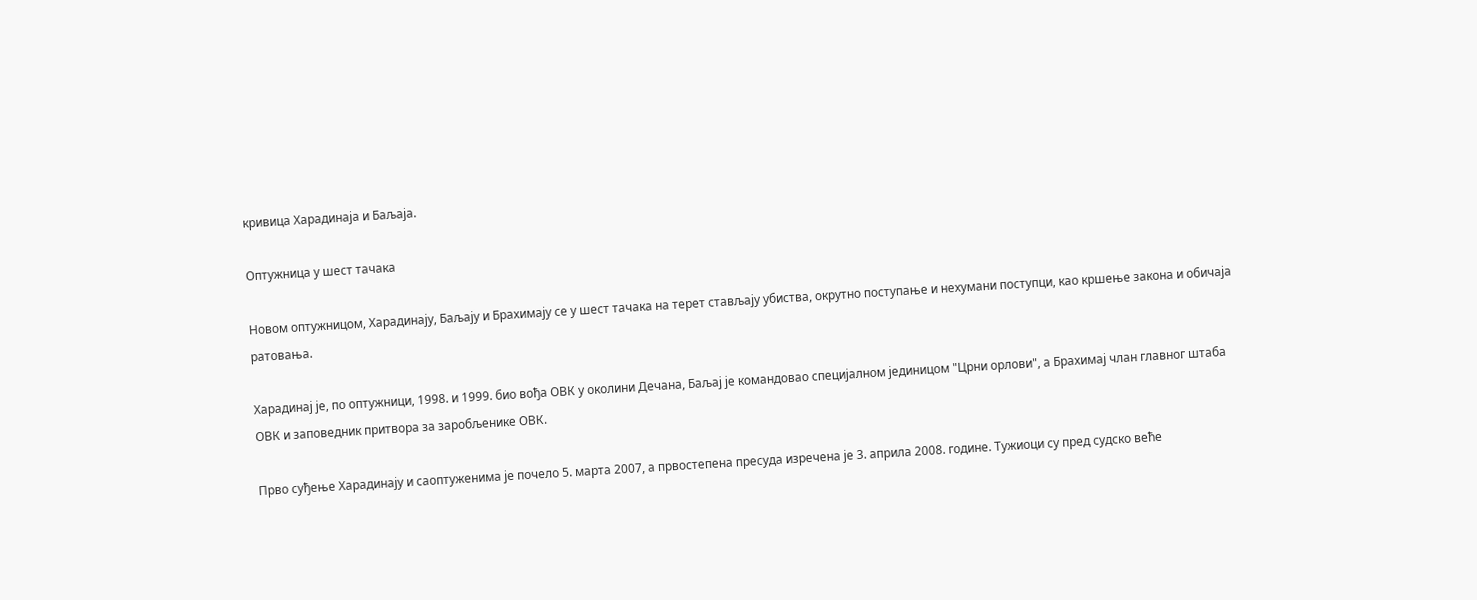кривица Харадинаја и Баљаја.

Оптужница у шест тачака

Новом оптужницом, Харадинају, Баљају и Брахимају се у шест тачака на терет стављају убиства, окрутно поступање и нехумани поступци, као кршење закона и обичаја ратовања.

Харадинај је, по оптужници, 1998. и 1999. био вођа ОВК у околини Дечана, Баљај је командовао специјалном јединицом "Црни орлови", а Брахимај члан главног штаба ОВК и заповедник притвора за заробљенике ОВК.

Прво суђење Харадинају и саоптуженима је почело 5. марта 2007, а првостепена пресуда изречена је 3. априла 2008. године. Тужиоци су пред судско веће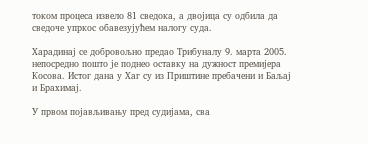током процеса извело 81 сведока, а двојица су одбила да сведоче упркос обавезујућем налогу суда.

Харадинај се добровољно предао Трибуналу 9. марта 2005. непосредно пошто је поднео оставку на дужност премијера Косова. Истог дана у Хаг су из Приштине пребачени и Баљај и Брахимај.

У првом појављивању пред судијама, сва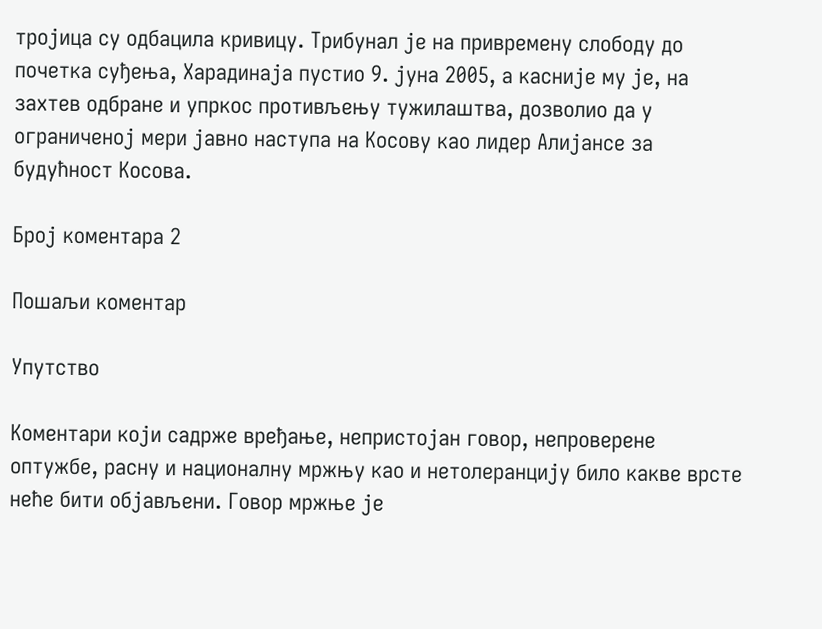тројица су одбацила кривицу. Трибунал је на привремену слободу до почетка суђења, Харадинаја пустио 9. јуна 2005, а касније му је, на захтев одбране и упркос противљењу тужилаштва, дозволио да у ограниченој мери јавно наступа на Косову као лидер Алијансе за будућност Косова.

Број коментара 2

Пошаљи коментар

Упутство

Коментари који садрже вређање, непристојан говор, непроверене оптужбе, расну и националну мржњу као и нетолеранцију било какве врсте неће бити објављени. Говор мржње је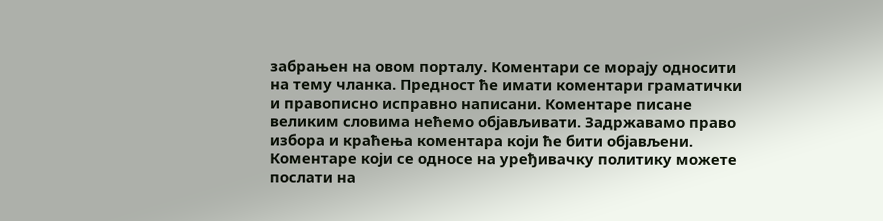забрањен на овом порталу. Коментари се морају односити на тему чланка. Предност ће имати коментари граматички и правописно исправно написани. Коментаре писане великим словима нећемо објављивати. Задржавамо право избора и краћења коментара који ће бити објављени. Коментаре који се односе на уређивачку политику можете послати на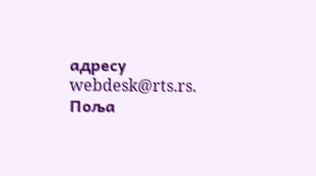адресу webdesk@rts.rs. Поља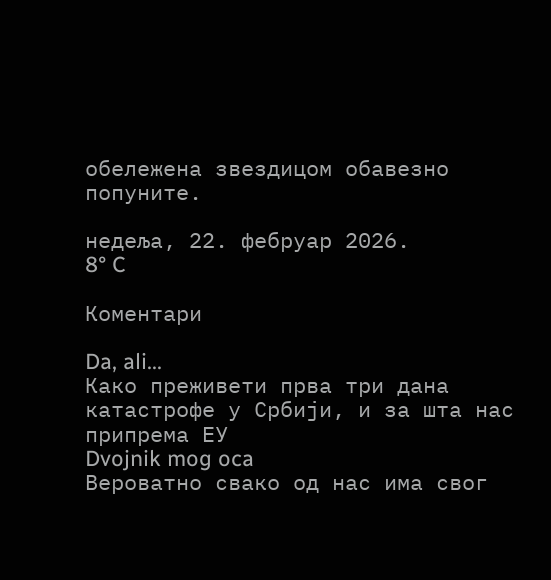обележена звездицом обавезно попуните.

недеља, 22. фебруар 2026.
8° C

Коментари

Da, ali...
Како преживети прва три дана катастрофе у Србији, и за шта нас припрема ЕУ
Dvojnik mog oca
Вероватно свако од нас има свог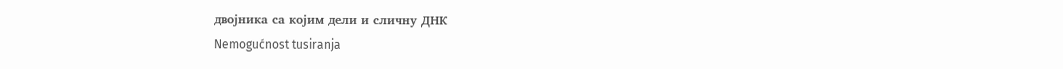двојника са којим дели и сличну ДНК
Nemogućnost tusiranja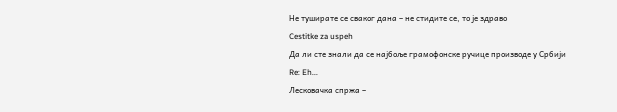Не туширате се сваког дана – не стидите се, то је здраво
Cestitke za uspeh
Да ли сте знали да се најбоље грамофонске ручице производе у Србији
Re: Eh...
Лесковачка спржа –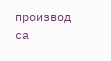производ са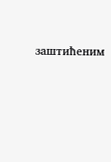заштићеним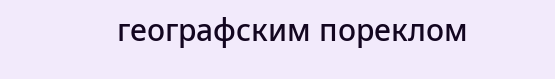географским пореклом